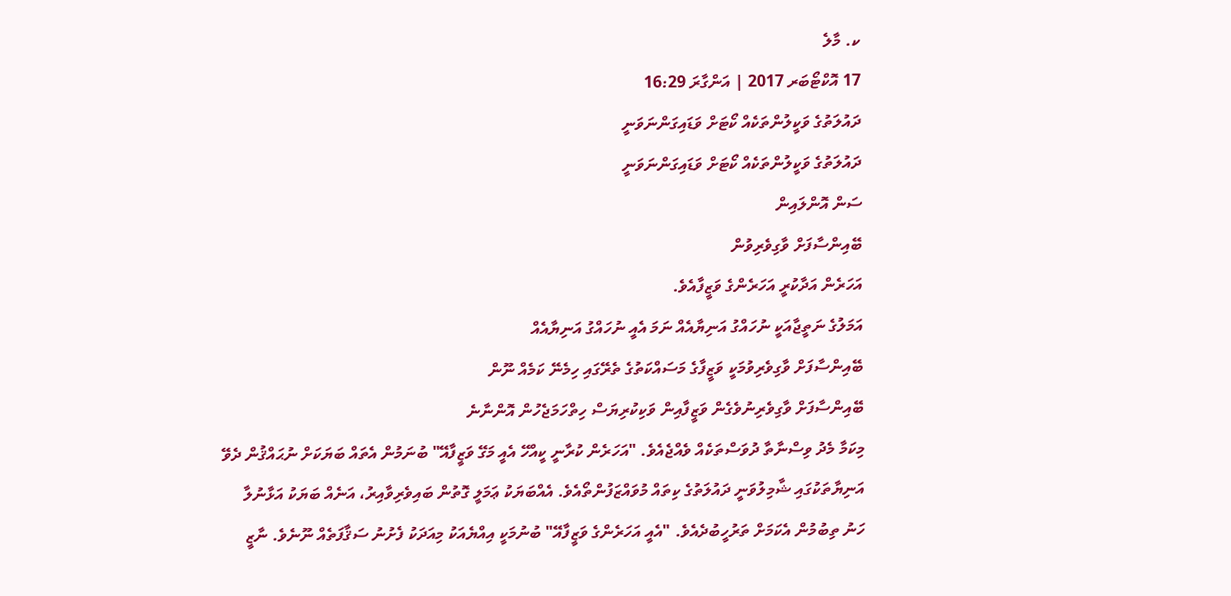ކ. މާލެ
17 އޮކްޓޯބަރ 2017 | އަންގާރަ 16:29
ދައުލަތުގެ ވަކީލުންތަކެއް ކޯޓަށް ވަޑައިގަންނަވަނީ
ދައުލަތުގެ ވަކީލުންތަކެއް ކޯޓަށް ވަޑައިގަންނަވަނީ
ސަން އޮންލައިން
ބޭއިންސާފަށް ވާގިވެރިވުން
އަހަރެން އަދާކުރީ އަހަރެންގެ ވަޒީފާއެވެ.
އަމަލުގެ ނަތީޖާއަކީ ނުހައްގު އަނިޔާއެއް ނަމަ އެއީ ނުހައްގު އަނިޔާއެއް
ބޭއިންސާފަށް ވާގިވެރިވުމަކީ ވަޒީފާގެ މަސައްކަތުގެ ތެރޭގައި ހިމެނޭ ކަމެއް ނޫން
ބޭއިންސާފަށް ވާގިވެރިނުވެގެން ވަޒީފާއިން ވަކިކުރިޔަސް ހިތްހަމަޖެހުން އޮންނާނެ
މިކަމާ މެދު ވިސްނާތާ ދުވަސްތަކެއް ވެއްޖެއެވެ. "އަހަރެން ކުރާނީ ކީއްހޭ އެއީ މަގޭ ވަޒީފާއޭ" ބުނަމުން އެތައް ބަޔަކަށް ނުޙައްޤުން ދެވޭ އަނިޔާތަކުގައި ޝާމިލުވަނީ ދައުލަތުގެ ކިތައް މުވައްޒަފުންތޯއެވެ. އެއްބަޔަކު ޢަމަލީ ގޮތުން ބައިވެރިވާއިރު، އަނެއް ބަޔަކު އަޅާނުލާ ހަނު ތިބުމުން އެކަމަށް ތަރުހީބުދެއެވެ. "އެއީ އަހަރެންގެ ވަޒީފާއޭ" ބުނުމަކީ އިއްޔެއަކު މިއަދަކު ފެށުނު ސަޤާފަތެއް ނޫނެވެ. ނާޒީ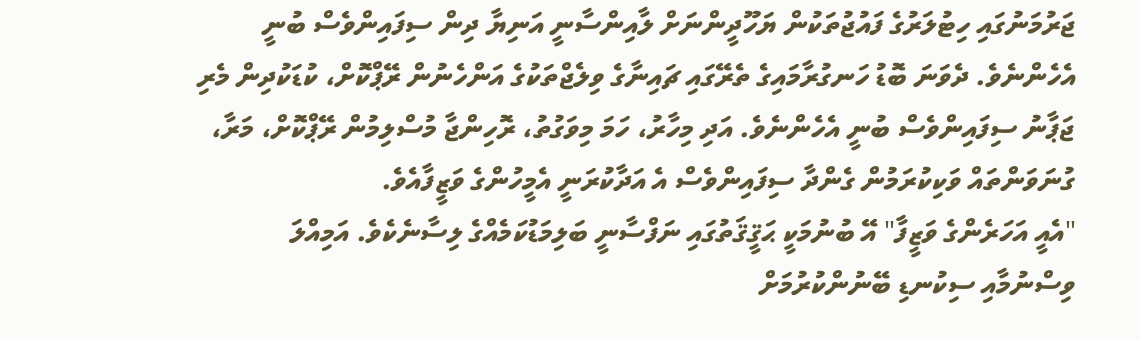ޖަރުމަނުގައި ހިޓުލަރުގެ ފައުޖުތަކުން ޔަހޫދީންނަށް ލާއިންސާނީ އަނިޔާ ދިން ސިފައިންވެސް ބުނީ އެހެންނެވެ. ދެވަނަ ބޮޑު ހަނގުރާމައިގެ ތެރޭގައި ޗައިނާގެ ވިލެޖްތަކުގެ އަންހެނުން ރޭޕްކޮށް، ކުޑަކުދިން މެރި ޖަޕާނު ސިފައިންވެސް ބުނީ އެހެންނެވެ. އަދި މިހާރު، ހަމަ މިވަގުތު، ރޮހިންޖާ މުސްލިމުން ރޭޕްކޮށް، މަރާ، ގުނަވަންތައް ވަކިކުރަމުން ގެންދާ ސިފައިންވެސް އެ އަދާކުރަނީ އެމީހުންގެ ވަޒީފާއެވެ.
"އެއީ އަހަރެންގެ ވަޒީފާ" އޭ ބުނުމަކީ ޙަޤީޤަތުގައި ނަފްސާނީ ބަލިމަޑުކަމެއްގެ ލިސާނެކެވެ. އަމިއްލަ ވިސްނުމާއި ސިކުނޑި ބޭނުންކުރުމަށް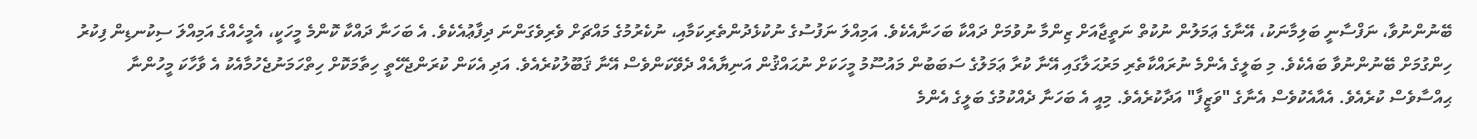ބޭނުންނުވާ، ނަފްސާނީ ބަލިމާނަކު، އޭނާގެ ޢަމަލުން ނުކުތް ނަތީޖާއަށް ޒިންމާ ނުވުމަށް ދައްކާ ބަހަނާއެކެވެ. އަމިއްލަ ނަފުސުގެ ނުކުޅެދުންތެރިކަމާއި، ނުކެރުމުގެ މައްޗަށް ވެރިވެގަންނަ ދިފާޢުއެކެވެ. އެ ބަހަނާ ދައްކާ ކޮންމެ މީހަކީ، އެމީހެއްގެ އަމިއްލަ ސިކުނޑިން ފިކުރު ހިންގުމަށް ބޭނުންނުވާ ބައެކެވެ. މި ބަލީގެ އެންމެ ނުރައްކާތެރި މަރުޙަލާގައި އޭނާ ކުރާ ޢަމަލުގެ ސަބަބުން މައުސޫމު މީހަކަށް ނުޙައްޤުން އަނިޔާއެއް ދެވޭކަންވެސް އޭނާ ޤަބޫލުކުރެއެވެ. އަދި އެކަން ކުރަންޖެހޭތީ ހިތާމަކޮށް ހިތްހަމަނުޖެހުމާއެކު އެ ވާހާކަ މީހުންނާ ޙިއްސާވެސް ކުރެއެވެ. އެއާއެކުވެސް އެނާގެ "ވަޒީފާ" އަދާކުރެއެވެ. މިއީ އެ ބަހަނާ ދެއްކުމުގެ ބަލީގެ އެންމެ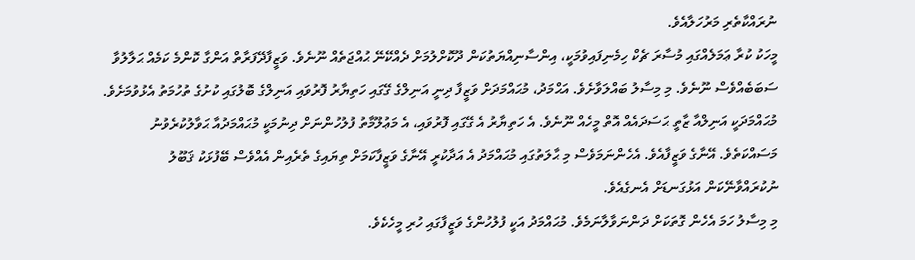ނުރައްކާތެރި މަރުހަލާއެވެ.
މީހަކު ކުރާ ޢަމަލެއްގައި މުސާރަ ޗެކް ހިމެނިފައިވުމަކީ، އިންސާނިއްޔަތުކަން ދޫކޮށްލުމަށް ދެއްކޭނޭ ޙުއްޖަތެއް ނޫނެވެ. ވަޒީފާދޭފަރާތް އަންގާ ކޮންމެ ކަމެއް ޙަލާލުވާ ސަބަބެއްވެސް ނޫނެވެ. މި މިސާލު ބައްލަވާށެވެ. އަޙްމަދު، މުޙައްމަދަށް ވަޒީފާ ދިނީ އަނިލްގެ ގޭގައި ހަތިޔާރު ފޮރުވައި އަނިލްގެ ބޮލުގައި ކުށުގެ ތުހުމަތު އެޅުވުމަށެވެ. މުޙައްމަދަކީ އަނިލްއާ ޒާތީ ޙަސަދައެއް އޮތް މީހެއް ނޫނެވެ. އެ ހަތިޔާރު އެ ގޭގައި ފޮރުވައި، އެ މަޢުލޫމާތު ފުލުހުންނަށް ދިނުމަކީ މުޙައްމަދުއާ ޙަވާލުކުރެވުނު މަސައްކަތެވެ. އޭނާގެ ވަޒީފާއެވެ. އެހެންނަމަވެސް މި ޙާލަތުގައި މުޙައްމަދު އެ އަދާކުރީ އޭނާގެ ވަޒީފާކަމަށް ތިޔައިގެ ތެރެއިން އެއްވެސް ބޭފުޅަކު ޤަބޫލު ނުކުރައްވާނޭކަން އަޅުގަނޑަށް އެނގެއެވެ.
މި މިސާލު ހަމަ އެހެން ގޮތަކަށް ދަންނަވާލާނަމެވެ. މުޙައްމަދު އަކީ ފުލުހުންގެ ވަޒީފާގައި ހުރި މީހެކެވެ.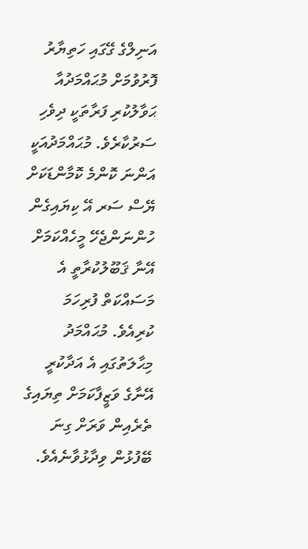އަނިލްގެ ގޭގައި ހަތިޔާރު ފޮރުވުމަށް މުޙައްމަދުއާ ޙަވާލުކުރި ފަރާތަކީ ދިވެހި ސަރުކާރެވެ. މުޙައްމަދުއަކީ އަންނަ ކޮންމެ ކޮމާންޑަކަށް ޔޭސް ސަރ އޭ ކިޔައިގެން ހުންނަންޖެހޭ މީހެއްކަމަށް އޭނާ ޤަބޫލުކުރާތީ އެ މަސައްކަތް ފުރިހަމަ ކުރިއެވެ. މުޙައްމަދު މިޙާލަތުގައި އެ އަދާކުރީ އޭނާގެ ވަޒީފާކަމަށް ތިޔައިގެ ތެރެއިން ވަރަށް ގިނަ ބޭފުޅުން ވިދާޅުވާނެއެވެ.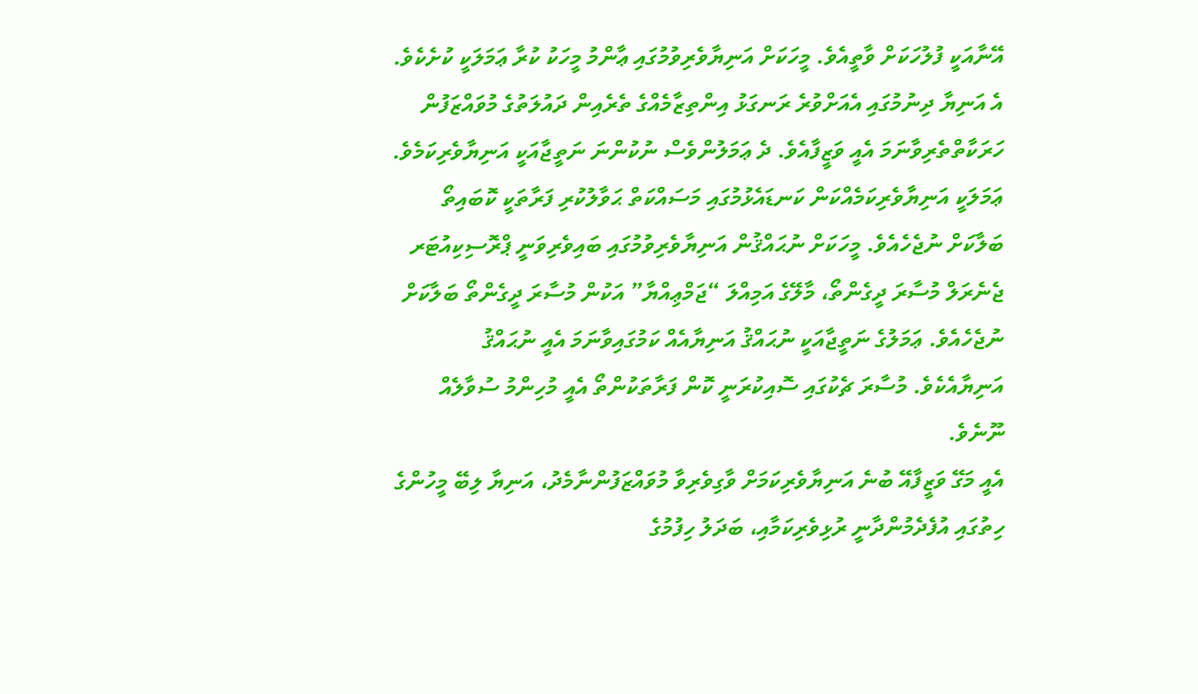އޭނާއަކީ ފުލުހަކަށް ވާތީއެވެ. މީހަކަށް އަނިޔާވެރިވުމުގައި ޢާންމު މީހަކު ކުރާ ޢަމަލަކީ ކުށެކެވެ. އެ އަނިޔާ ދިނުމުގައި އެއަށްވުރެ ރަނގަޅު އިންތިޒާމެއްގެ ތެރެއިން ދައުލަތުގެ މުވައްޒަފުން ހަރަކާތްތެރިވާނަމަ އެއީ ވަޒީފާއެވެ. ދެ ޢަމަލުންވެސް ނުކުންނަ ނަތީޖާއަކީ އަނިޔާވެރިކަމެވެ.
ޢަމަލަކީ އަނިޔާވެރިކަމެއްކަން ކަނޑައެޅުމުގައި މަސައްކަތް ޙަވާލުކުރި ފަރާތަކީ ކޮބައިތޯ ބަލާކަށް ނުޖެހެއެވެ. މީހަކަށް ނުޙައްޤުން އަނިޔާވެރިވުމުގައި ބައިވެރިވަނީ ޕްރޮސިކިއުޓަރ ޖެނެރަލް މުސާރަ ދީގެންތޯ، މާލޭގެ އަމިއްލަ “ޖަމްޢިއްޔާ” އަކުން މުސާރަ ދީގެންތޯ ބަލާކަށް ނުޖެހެއެވެ. ޢަމަލުގެ ނަތީޖާއަކީ ނުޙައްޤު އަނިޔާއެއް ކަމުގައިވާނަމަ އެއީ ނުޙައްޤު އަނިޔާއެކެވެ. މުސާރަ ޗެކުގައި ސޮއިކުރަނީ ކޮން ފަރާތަކުންތޯ އެއީ މުހިންމު ސުވާލެއް ނޫނެވެ.
އެއީ މަގޭ ވަޒީފާއޭ ބުނެ އަނިޔާވެރިކަމަށް ވާގިވެރިވާ މުވައްޒަފުންނާމެދު، އަނިޔާ ލިބޭ މީހުންގެ ހިތުގައި އުފެދެމުންދާނީ ރުޅިވެރިކަމާއި، ބަދަލު ހިފުމުގެ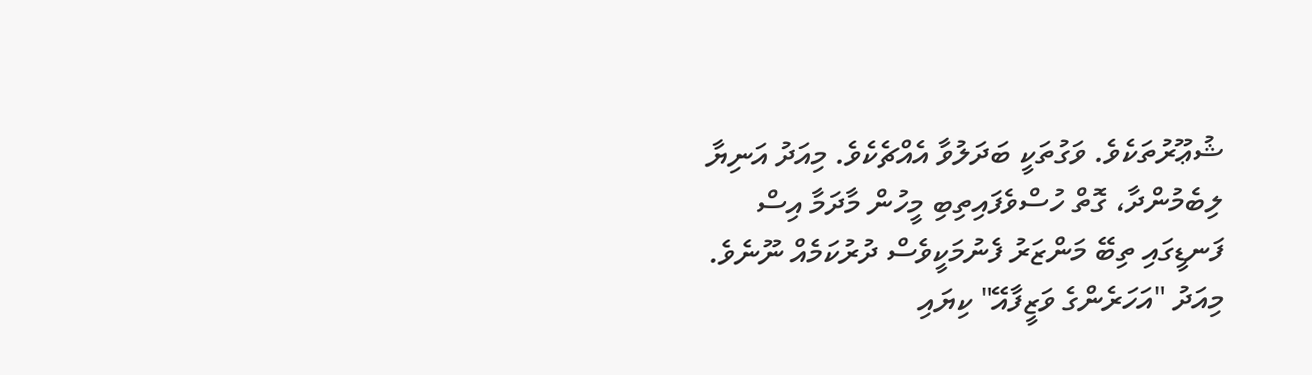ޝުޢޫރުތަކެވެ. ވަގުތަކީ ބަދަލުވާ އެއްޗެކެވެ. މިއަދު އަނިޔާ ލިބެމުންދާ، ގޮތް ހުސްވެފައިތިބި މީހުން މާދަމާ އިސް ފަނޑީގައި ތިބޭ މަންޒަރު ފެނުމަކީވެސް ދުރުކަމެއް ނޫނެވެ. މިއަދު "އަހަރެންގެ ވަޒީފާއޭ" ކިޔައި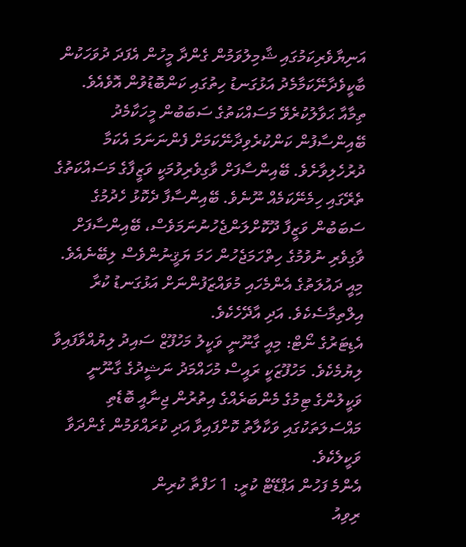އަނިޔާވެރިކަމުގައި ޝާމިލުވަމުން ގެންދާ މީހުން އެފަދަ ދުވަހަކުން ބާކީވެދާނޭކަމާމެދު އަޅުގަނޑު ހިތުގައި ކަންބޮޑުވުން އޮވެއެވެ.
ތިމާއާ ޙަވާލުކުރެވޭ މަސައްކަތުގެ ސަބަބުން މީހަކާމެދު ބޭއިންސާފުން ކަންކުރެވިދާނޭކަމަށް ފެންނަނަމަ އެކަމާ ދުރުހެލިވާށެވެ. ބޭއިންސާފަށް ވާގިވެރިވުމަކީ ވަޒީފާގެ މަސައްކަތުގެ ތެރޭގައި ހިމެނޭކަމެއް ނޫނެވެ. ބޭއިންސާފާ ދެކޮޅު ހެދުމުގެ ސަބަބުން ވަޒީފާ ދޫކޮށްލަންޖެހުނުނަމަވެސް، ބޭއިންސާފަށް ވާގިވެރި ނުވުމުގެ ހިތްހަމަޖެހުން ހަމަ ޔަޤީނުންވެސް ލިބޭނެއެވެ. މިއީ ދައުލަތުގެ އެންމެހައި މުވައްޒަފުންނަށް އަޅުގަނޑު ކުރާ އިލްތިމާސެކެވެ. އަދި އާދޭހެކެވެ.
އެޑިޓަރުގެ ނޯޓް: މިއީ ގާނޫނީ ވަކީލު މަހުފޫޒް ސައިދު ލިޔުއްވާފައިވާ ލިޔުމެކެވެ. މަހުފޫޒަކީ ރައީސް މުހައްމަދު ނަޝީދުގެ ގާނޫނީ ވަކީލުންގެ ޓިމުގެ މެންބަރެއްގެ އިތުރުން ޖިނާއީ ބޮޑެތި މައްސަލަތަކުގައި ވަކާލާތު ކޮށްފައިވާ އަދި ކުރައްވަމުން ގެންދަވާ ވަކީލެކެވެ.
އެންމެ ފަހުން އަޕްޑޭޓް ކުރީ: 1 ހަފްތާ ކުރިން
ރިވިއު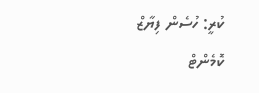ކުރީ: ހުސެން ފިޔާޒް
ކޮމެންޓް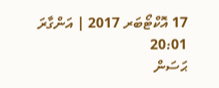17 އޮކްޓޯބަރ 2017 | އަންގާރަ 20:01
ޙަސަން